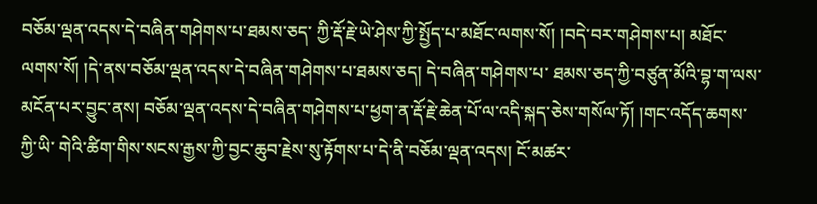བཅོམ་ལྡན་འདས་དེ་བཞིན་གཤེགས་པ་ཐམས་ཅད་ ཀྱི་རྡོ་རྗེ་ཡེ་ཤེས་ཀྱི་སྤྱོད་པ་མཐོང་ལགས་སོ། །བདེ་བར་གཤེགས་པ། མཐོང་ལགས་སོ། །དེ་ནས་བཅོམ་ལྡན་འདས་དེ་བཞིན་གཤེགས་པ་ཐམས་ཅད། དེ་བཞིན་གཤེགས་པ་ ཐམས་ཅད་ཀྱི་བཙུན་མོའི་བྷ་ག་ལས་མངོན་པར་བྱུང་ནས། བཅོམ་ལྡན་འདས་དེ་བཞིན་གཤེགས་པ་ཕྱག་ན་རྡོ་རྗེ་ཆེན་པོ་ལ་འདི་སྐད་ཅེས་གསོལ་ཏོ། །གང་འདོད་ཆགས་ཀྱི་ཡི་ གེའི་ཚིག་གིས་སངས་རྒྱས་ཀྱི་བྱང་ཆུབ་རྗེས་སུ་རྟོགས་པ་དེ་ནི་བཅོམ་ལྡན་འདས། ངོ་མཚར་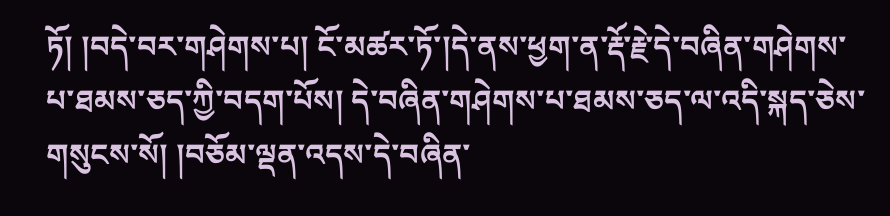ཏོ། །བདེ་བར་གཤེགས་པ། ངོ་མཚར་ཏོ་།དེ་ནས་ཕྱག་ན་རྡོ་རྗེ་དེ་བཞིན་གཤེགས་ པ་ཐམས་ཅད་ཀྱི་བདག་པོས། དེ་བཞིན་གཤེགས་པ་ཐམས་ཅད་ལ་འདི་སྐད་ཅེས་གསུངས་སོ། །བཅོམ་ལྡན་འདས་དེ་བཞིན་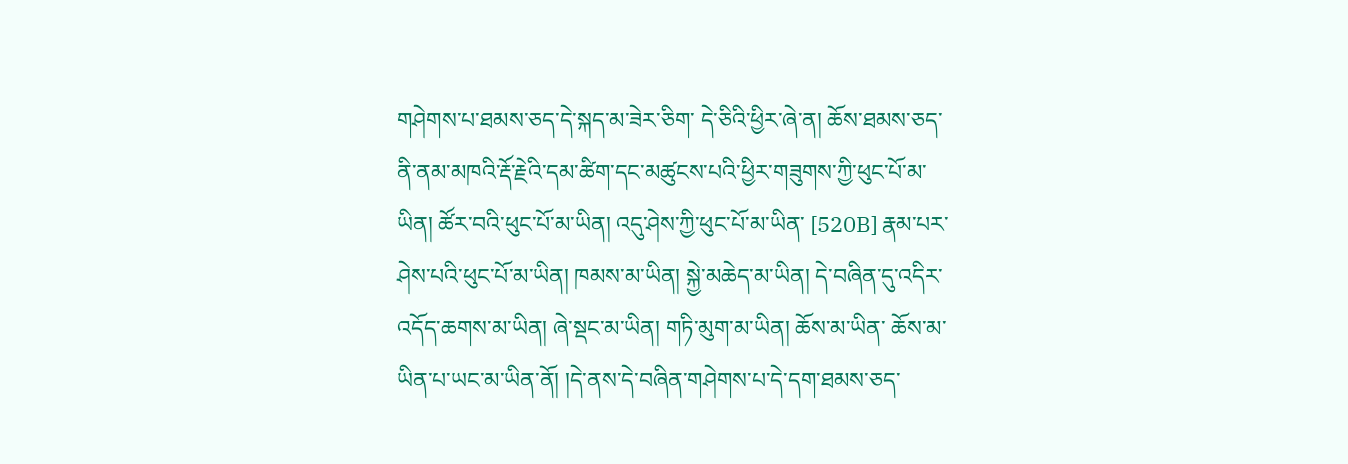གཤེགས་པ་ཐམས་ཅད་དེ་སྐད་མ་ཟེར་ཅིག་ དེ་ཅིའི་ཕྱིར་ཞེ་ན། ཆོས་ཐམས་ཅད་ནི་ནམ་མཁའི་རྡོ་རྗེའི་དམ་ཚིག་དང་མཚུངས་པའི་ཕྱིར་གཟུགས་ཀྱི་ཕུང་པོ་མ་ཡིན། ཚོར་བའི་ཕུང་པོ་མ་ཡིན། འདུ་ཤེས་ཀྱི་ཕུང་པོ་མ་ཡིན་ [520B] རྣམ་པར་ཤེས་པའི་ཕུང་པོ་མ་ཡིན། ཁམས་མ་ཡིན། སྐྱེ་མཆེད་མ་ཡིན། དེ་བཞིན་དུ་འདིར་འདོད་ཆགས་མ་ཡིན། ཞེ་སྡང་མ་ཡིན། གཏི་མུག་མ་ཡིན། ཆོས་མ་ཡིན་ ཆོས་མ་ཡིན་པ་ཡང་མ་ཡིན་ནོ། །དེ་ནས་དེ་བཞིན་གཤེགས་པ་དེ་དག་ཐམས་ཅད་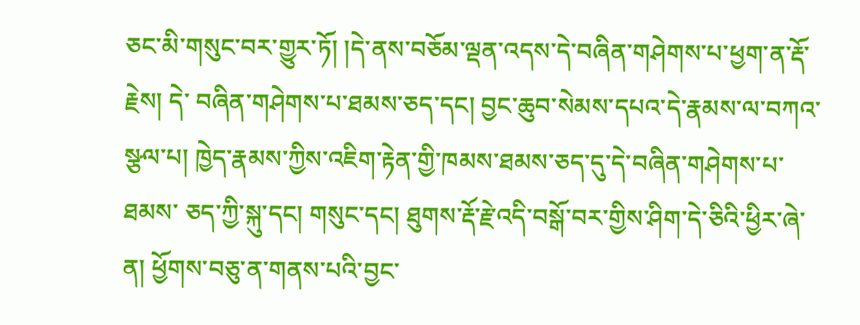ཅང་མི་གསུང་བར་གྱུར་ཏོ། །དེ་ནས་བཅོམ་ལྡན་འདས་དེ་བཞིན་གཤེགས་པ་ཕྱག་ན་རྡོ་རྗེས། དེ་ བཞིན་གཤེགས་པ་ཐམས་ཅད་དང། བྱང་ཆུབ་སེམས་དཔའ་དེ་རྣམས་ལ་བཀའ་སྩལ་པ། ཁྱེད་རྣམས་ཀྱིས་འཇིག་རྟེན་གྱི་ཁམས་ཐམས་ཅད་དུ་དེ་བཞིན་གཤེགས་པ་ཐམས་ ཅད་ཀྱི་སྐུ་དང། གསུང་དང། ཐུགས་རྡོ་རྗེ་འདི་བསྒོ་བར་གྱིས་ཤིག་དེ་ཅིའི་ཕྱིར་ཞེ་ན། ཕྱོགས་བཅུ་ན་གནས་པའི་བྱང་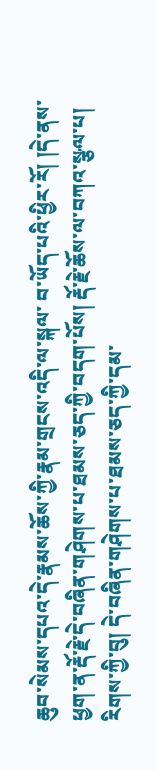ཆུབ་སེམས་དཔའ་དེ་རྣམས་ཆོས་ཀྱི་རྣམ་གྲངས་འདི་ལ་སྐལ་ བ་ཡོད་པའི་ཕྱིར་རོ། །དེ་ནས་ཕྱག་ན་རྡོ་རྗེ་དེ་བཞིན་གཤེགས་པ་ཐམས་ཅད་ཀྱི་བདག་པོས། རྡོ་རྗེ་ཆོས་ལ་བཀའ་སྩལ་པ། རིགས་ཀྱི་བུ། དེ་བཞིན་གཤེགས་པ་ཐམས་ཅད་ཀྱི་དམ་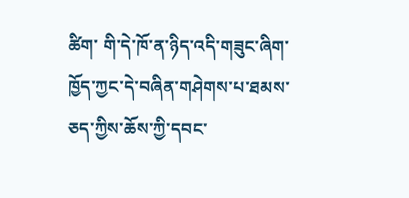ཚིག་ གི་དེ་ཁོ་ན་ཉིད་འདི་གཟུང་ཞིག་ཁྱོད་ཀྱང་དེ་བཞིན་གཤེགས་པ་ཐམས་ཅད་ཀྱིས་ཆོས་ཀྱི་དབང་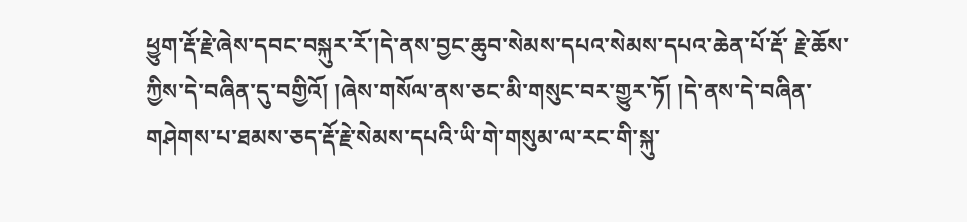ཕྱུག་རྡོ་རྗེ་ཞེས་དབང་བསྐུར་རོ་།དེ་ནས་བྱང་ཆུབ་སེམས་དཔའ་སེམས་དཔའ་ཆེན་པོ་རྡོ་ རྗེ་ཆོས་ཀྱིས་དེ་བཞིན་དུ་བགྱིའོ། །ཞེས་གསོལ་ནས་ཅང་མི་གསུང་བར་གྱུར་ཏོ། །དེ་ནས་དེ་བཞིན་གཤེགས་པ་ཐམས་ཅད་རྡོ་རྗེ་སེམས་དཔའི་ཡི་གེ་གསུམ་ལ་རང་གི་སྐུ་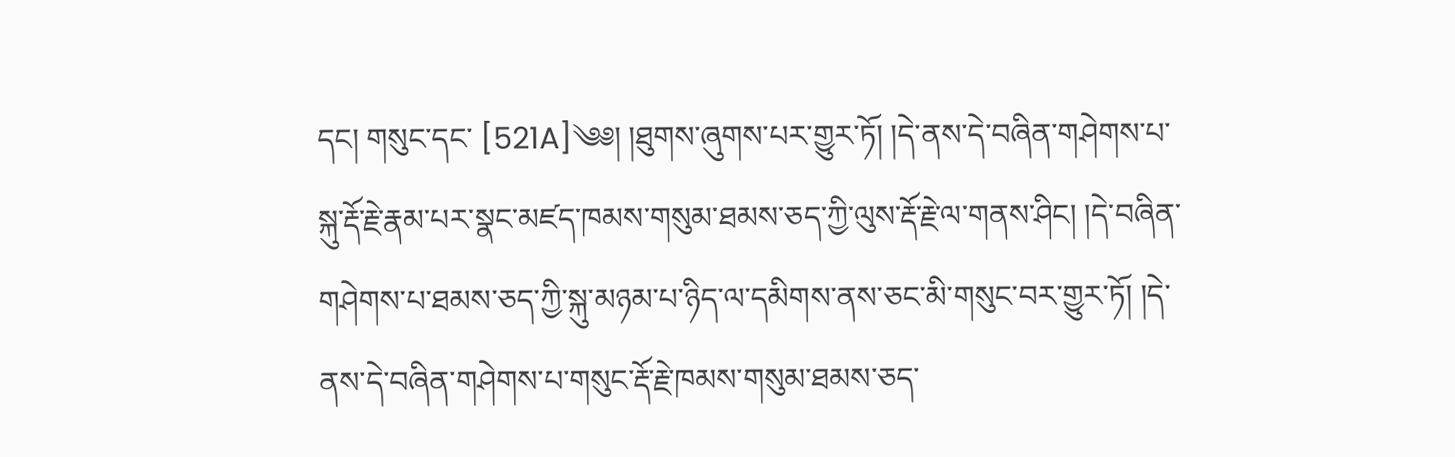དང། གསུང་དང་ [521A]༄༅། །ཐུགས་ཞུགས་པར་གྱུར་ཏོ། །དེ་ནས་དེ་བཞིན་གཤེགས་པ་སྐུ་རྡོ་རྗེ་རྣམ་པར་སྣང་མཛད་ཁམས་གསུམ་ཐམས་ཅད་ཀྱི་ལུས་རྡོ་རྗེ་ལ་གནས་ཤིང། །དེ་བཞིན་ གཤེགས་པ་ཐམས་ཅད་ཀྱི་སྐུ་མཉམ་པ་ཉིད་ལ་དམིགས་ནས་ཅང་མི་གསུང་བར་གྱུར་ཏོ། །དེ་ནས་དེ་བཞིན་གཤེགས་པ་གསུང་རྡོ་རྗེ་ཁམས་གསུམ་ཐམས་ཅད་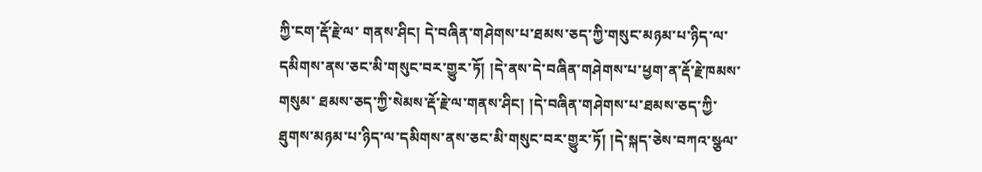ཀྱི་ངག་རྡོ་རྗེ་ལ་ གནས་ཤིང། དེ་བཞིན་གཤེགས་པ་ཐམས་ཅད་ཀྱི་གསུང་མཉམ་པ་ཉིད་ལ་དམིགས་ནས་ཅང་མི་གསུང་བར་གྱུར་ཏོ། །དེ་ནས་དེ་བཞིན་གཤེགས་པ་ཕྱག་ན་རྡོ་རྗེ་ཁམས་གསུམ་ ཐམས་ཅད་ཀྱི་སེམས་རྡོ་རྗེ་ལ་གནས་ཤིང། །དེ་བཞིན་གཤེགས་པ་ཐམས་ཅད་ཀྱི་ཐུགས་མཉམ་པ་ཉིད་ལ་དམིགས་ནས་ཅང་མི་གསུང་བར་གྱུར་ཏོ། །དེ་སྐད་ཅེས་བཀའ་སྩལ་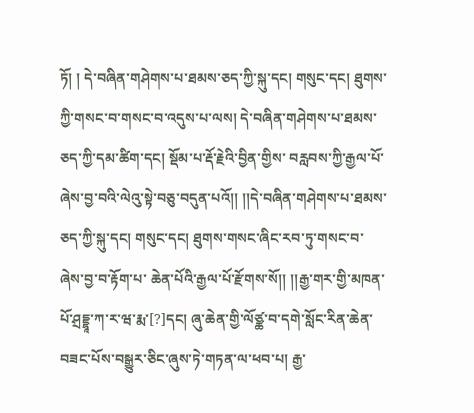ཏོ། ། དེ་བཞིན་གཤེགས་པ་ཐམས་ཅད་ཀྱི་སྐུ་དང། གསུང་དང། ཐུགས་ཀྱི་གསང་བ་གསང་བ་འདུས་པ་ལས། དེ་བཞིན་གཤེགས་པ་ཐམས་ཅད་ཀྱི་དམ་ཚིག་དང། སྡོམ་པ་རྡོ་རྗེའི་བྱིན་གྱིས་ བརླབས་ཀྱི་རྒྱལ་པོ་ཞེས་བྱ་བའི་ལེའུ་སྟེ་བཅུ་བདུན་པའོ།། །།དེ་བཞིན་གཤེགས་པ་ཐམས་ཅད་ཀྱི་སྐུ་དང། གསུང་དང། ཐུགས་གསང་ཞིང་རབ་ཏུ་གསང་བ་ཞེས་བྱ་བ་རྟོག་པ་ ཆེན་པོའི་རྒྱལ་པོ་རྫོགས་སོ།། །།རྒྱ་གར་གྱི་མཁན་པོ་ཤྲདྡྷཱ་ཀ་ར་ཝ་རྨ་[?]དང། ཞུ་ཆེན་གྱི་ལོཙྪ་བ་དགེ་སློང་རིན་ཆེན་བཟང་པོས་བསྒྱུར་ཅིང་ཞུས་ཏེ་གཏན་ལ་ཕབ་པ། རྒྱ་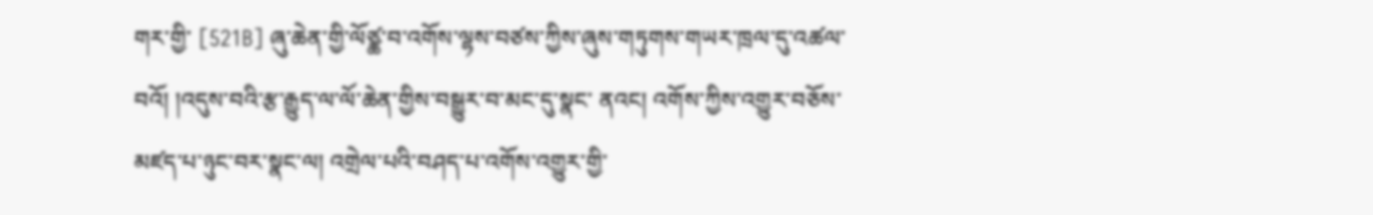གར་གྱི་ [521B] ཞུ་ཆེན་གྱི་ལོཙྪ་བ་འགོས་ལྷས་བཙས་ཀྱིས་ཞུས་གཏུགས་གཡར་ཁྲལ་དུ་འཚལ་བའོ། །འདུས་བའི་རྩ་རྒྱུད་ལ་ལོ་ཆེན་གྱིས་བསྒྱུར་བ་མང་དུ་སྣང་ ནའང། འགོས་ཀྱིས་འགྱུར་བཅོས་མཛད་པ་ཉུང་བར་སྣང་ལ། འགྲེལ་པའི་བཤད་པ་འགོས་འགྱུར་གྱི་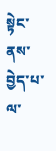སྟེང་ནས་བྱེད་པ་ལ་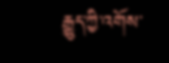རྒྱུད་ཀྱི་འགོས་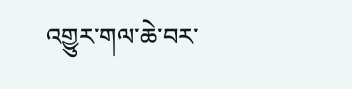འགྱུར་གལ་ཆེ་བར་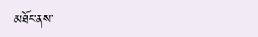མཐོང་ནས་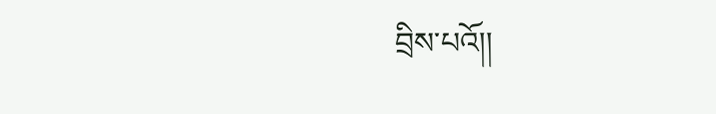བྲིས་པའོ།།